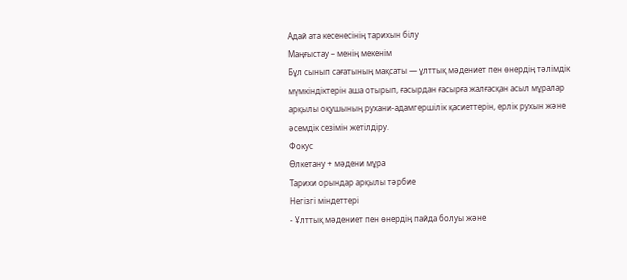Адай ата кесенесінің тарихын білу
Маңғыстау – менің мекенім
Бұл сынып сағатының мақсаты — ұлттық мәдениет пен өнердің тәлімдік мүмкіндіктерін аша отырып, ғасырдан ғасырға жалғасқан асыл мұралар арқылы оқушының рухани-адамгершілік қасиеттерін, ерлік рухын және әсемдік сезімін жетілдіру.
Фокус
Өлкетану + мәдени мұра
Тарихи орындар арқылы тәрбие
Негізгі міндеттері
- Ұлттық мәдениет пен өнердің пайда болуы және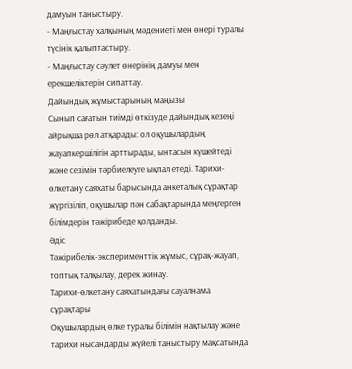дамуын таныстыру.
- Маңғыстау халқының мәдениеті мен өнері туралы түсінік қалыптастыру.
- Маңғыстау сәулет өнерінің дамуы мен ерекшеліктерін сипаттау.
Дайындық жұмыстарының маңызы
Сынып сағатын тиімді өткізуде дайындық кезеңі айрықша рөл атқарады: ол оқушылардың жауапкершілігін арттырады, ынтасын күшейтеді және сезімін тәрбиелеуге ықпал етеді. Тарихи-өлкетану саяхаты барысында анкеталық сұрақтар жүргізіліп, оқушылар пән сабақтарында меңгерген білімдерін тәжірибеде қолданды.
Әдіс
Тәжірибелік-эксперименттік жұмыс, сұрақ-жауап, топтық талқылау, дерек жинау.
Тарихи-өлкетану саяхатындағы сауалнама сұрақтары
Оқушылардың өлке туралы білімін нақтылау және тарихи нысандарды жүйелі таныстыру мақсатында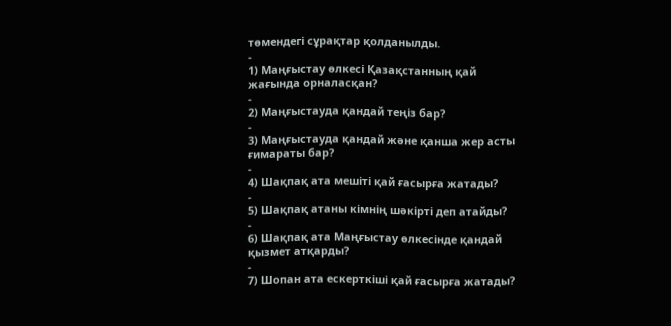төмендегі сұрақтар қолданылды.
-
1) Маңғыстау өлкесі Қазақстанның қай жағында орналасқан?
-
2) Маңғыстауда қандай теңіз бар?
-
3) Маңғыстауда қандай және қанша жер асты ғимараты бар?
-
4) Шақпақ ата мешіті қай ғасырға жатады?
-
5) Шақпақ атаны кімнің шәкірті деп атайды?
-
6) Шақпақ ата Маңғыстау өлкесінде қандай қызмет атқарды?
-
7) Шопан ата ескерткіші қай ғасырға жатады?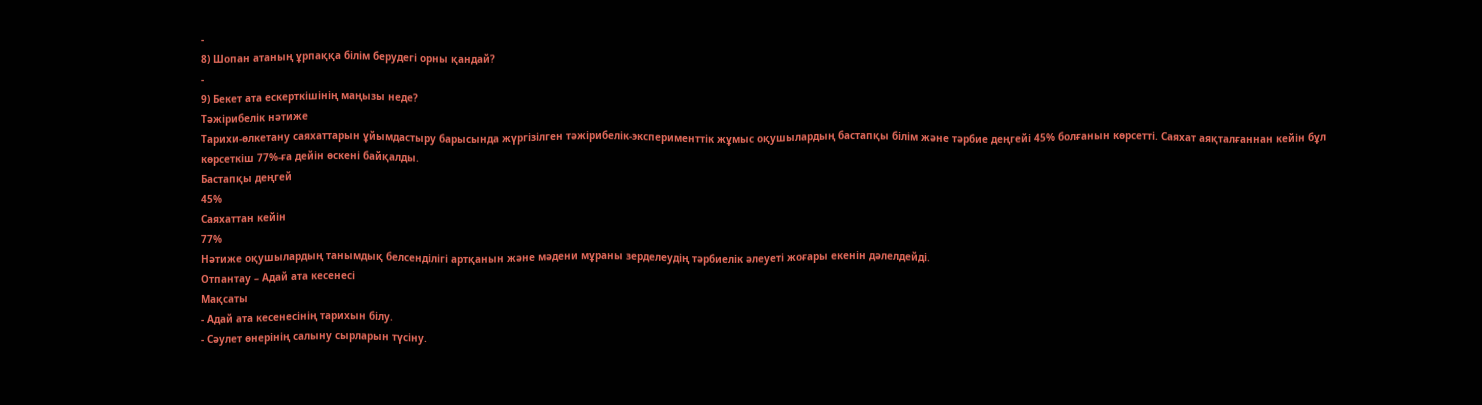-
8) Шопан атаның ұрпаққа білім берудегі орны қандай?
-
9) Бекет ата ескерткішінің маңызы неде?
Тәжірибелік нәтиже
Тарихи-өлкетану саяхаттарын ұйымдастыру барысында жүргізілген тәжірибелік-эксперименттік жұмыс оқушылардың бастапқы білім және тәрбие деңгейі 45% болғанын көрсетті. Саяхат аяқталғаннан кейін бұл көрсеткіш 77%-ға дейін өскені байқалды.
Бастапқы деңгей
45%
Саяхаттан кейін
77%
Нәтиже оқушылардың танымдық белсенділігі артқанын және мәдени мұраны зерделеудің тәрбиелік әлеуеті жоғары екенін дәлелдейді.
Отпантау – Адай ата кесенесі
Мақсаты
- Адай ата кесенесінің тарихын білу.
- Сәулет өнерінің салыну сырларын түсіну.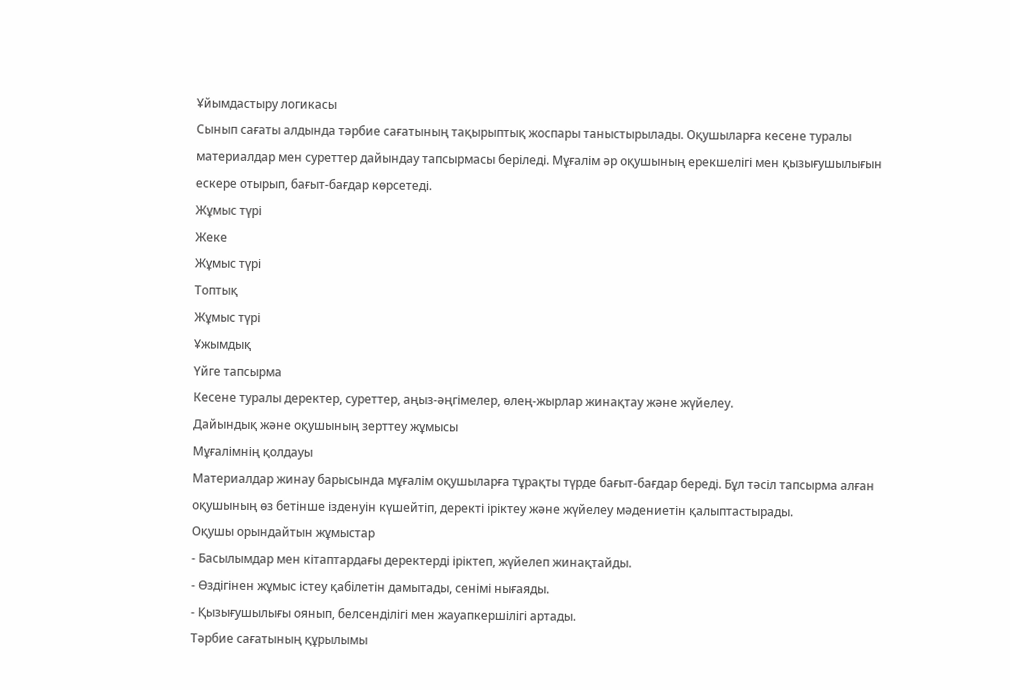Ұйымдастыру логикасы
Сынып сағаты алдында тәрбие сағатының тақырыптық жоспары таныстырылады. Оқушыларға кесене туралы материалдар мен суреттер дайындау тапсырмасы беріледі. Мұғалім әр оқушының ерекшелігі мен қызығушылығын ескере отырып, бағыт-бағдар көрсетеді.
Жұмыс түрі
Жеке
Жұмыс түрі
Топтық
Жұмыс түрі
Ұжымдық
Үйге тапсырма
Кесене туралы деректер, суреттер, аңыз-әңгімелер, өлең-жырлар жинақтау және жүйелеу.
Дайындық және оқушының зерттеу жұмысы
Мұғалімнің қолдауы
Материалдар жинау барысында мұғалім оқушыларға тұрақты түрде бағыт-бағдар береді. Бұл тәсіл тапсырма алған оқушының өз бетінше ізденуін күшейтіп, деректі іріктеу және жүйелеу мәдениетін қалыптастырады.
Оқушы орындайтын жұмыстар
- Басылымдар мен кітаптардағы деректерді іріктеп, жүйелеп жинақтайды.
- Өздігінен жұмыс істеу қабілетін дамытады, сенімі нығаяды.
- Қызығушылығы оянып, белсенділігі мен жауапкершілігі артады.
Тәрбие сағатының құрылымы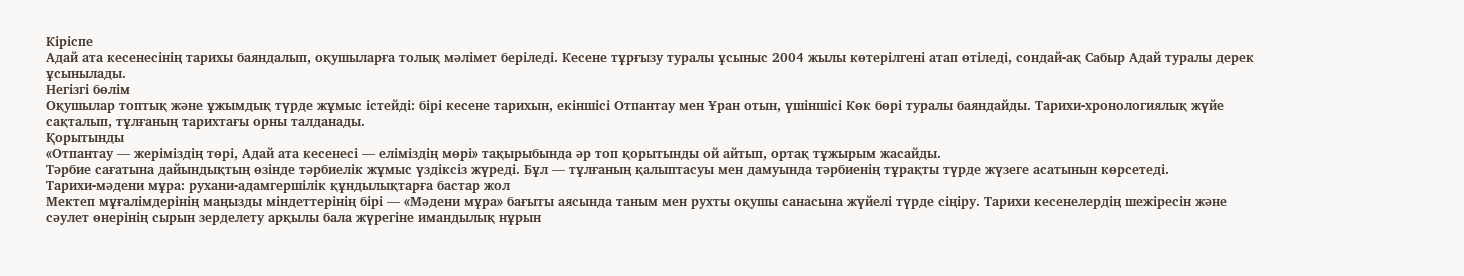Кіріспе
Адай ата кесенесінің тарихы баяндалып, оқушыларға толық мәлімет беріледі. Кесене тұрғызу туралы ұсыныс 2004 жылы көтерілгені атап өтіледі, сондай-ақ Сабыр Адай туралы дерек ұсынылады.
Негізгі бөлім
Оқушылар топтық және ұжымдық түрде жұмыс істейді: бірі кесене тарихын, екіншісі Отпантау мен Ұран отын, үшіншісі Көк бөрі туралы баяндайды. Тарихи-хронологиялық жүйе сақталып, тұлғаның тарихтағы орны талданады.
Қорытынды
«Отпантау — жеріміздің төрі, Адай ата кесенесі — еліміздің мөрі» тақырыбында әр топ қорытынды ой айтып, ортақ тұжырым жасайды.
Тәрбие сағатына дайындықтың өзінде тәрбиелік жұмыс үздіксіз жүреді. Бұл — тұлғаның қалыптасуы мен дамуында тәрбиенің тұрақты түрде жүзеге асатынын көрсетеді.
Тарихи-мәдени мұра: рухани-адамгершілік құндылықтарға бастар жол
Мектеп мұғалімдерінің маңызды міндеттерінің бірі — «Мәдени мұра» бағыты аясында таным мен рухты оқушы санасына жүйелі түрде сіңіру. Тарихи кесенелердің шежіресін және сәулет өнерінің сырын зерделету арқылы бала жүрегіне имандылық нұрын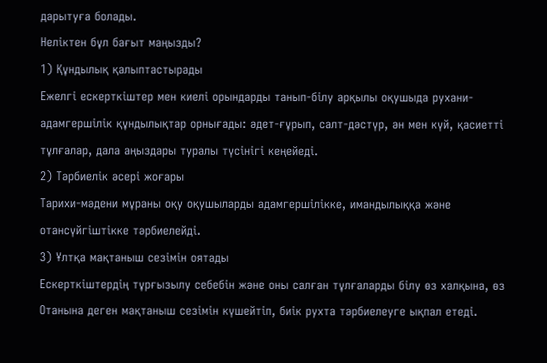дарытуға болады.
Неліктен бұл бағыт маңызды?
1) Құндылық қалыптастырады
Ежелгі ескерткіштер мен киелі орындарды танып-білу арқылы оқушыда рухани-адамгершілік құндылықтар орнығады: әдет-ғұрып, салт-дәстүр, ән мен күй, қасиетті тұлғалар, дала аңыздары туралы түсінігі кеңейеді.
2) Тәрбиелік әсері жоғары
Тарихи-мәдени мұраны оқу оқушыларды адамгершілікке, имандылыққа және отансүйгіштікке тәрбиелейді.
3) Ұлтқа мақтаныш сезімін оятады
Ескерткіштердің тұрғызылу себебін және оны салған тұлғаларды білу өз халқына, өз Отанына деген мақтаныш сезімін күшейтіп, биік рухта тәрбиелеуге ықпал етеді.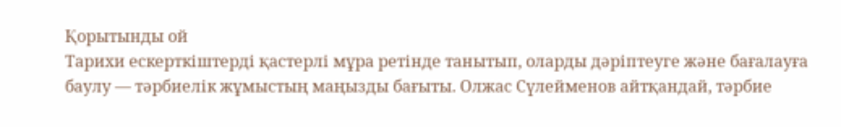Қорытынды ой
Тарихи ескерткіштерді қастерлі мұра ретінде танытып, оларды дәріптеуге және бағалауға баулу — тәрбиелік жұмыстың маңызды бағыты. Олжас Сүлейменов айтқандай, тәрбие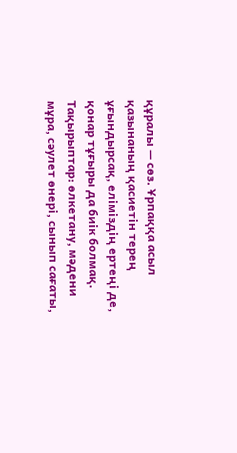құралы — сөз. Ұрпаққа асыл қазынаның қасиетін терең ұғындырсақ, еліміздің ертеңі де, қонар тұғыры да биік болмақ.
Тақырыптар: өлкетану, мәдени мұра, сәулет өнері, сынып сағаты,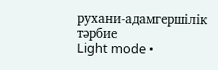рухани-адамгершілік тәрбие
Light mode •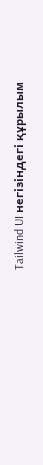Tailwind UI негізіндегі құрылым